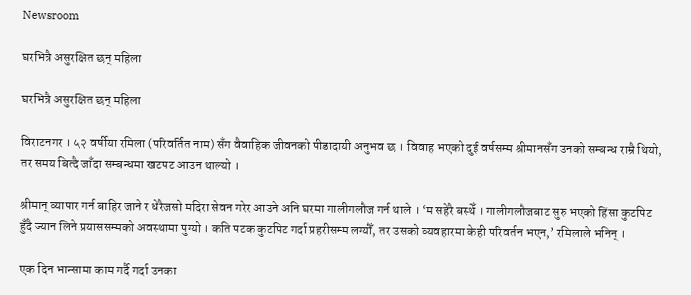Newsroom

घरभित्रै असुरक्षित छन् महिला

घरभित्रै असुरक्षित छन् महिला

विराटनगर । ५२ वर्षीया रमिला (परिवर्तित नाम) सँग वैवाहिक जीवनको पीडादायी अनुभव छ । विवाह भएको दुई वर्षसम्म श्रीमानसँग उनको सम्बन्ध राम्रै थियो, तर समय बित्दै जाँदा सम्बन्धमा खटपट आउन थाल्यो ।

श्रीमान् व्यापार गर्न बाहिर जाने र धेरैजसो मदिरा सेवन गरेर आउने अनि घरमा गालीगलौज गर्न थाले । ‘म सहेरै बस्थेँ । गालीगलौजबाट सुरु भएको हिंसा कुटपिट हुँदै ज्यान लिने प्रयाससम्मको अवस्थामा पुग्यो । कति पटक कुटपिट गर्दा प्रहरीसम्म लग्यौँ, तर उसको व्यवहारमा केही परिवर्तन भएन,’ रमिलाले भनिन् ।

एक दिन भान्सामा काम गर्दै गर्दा उनका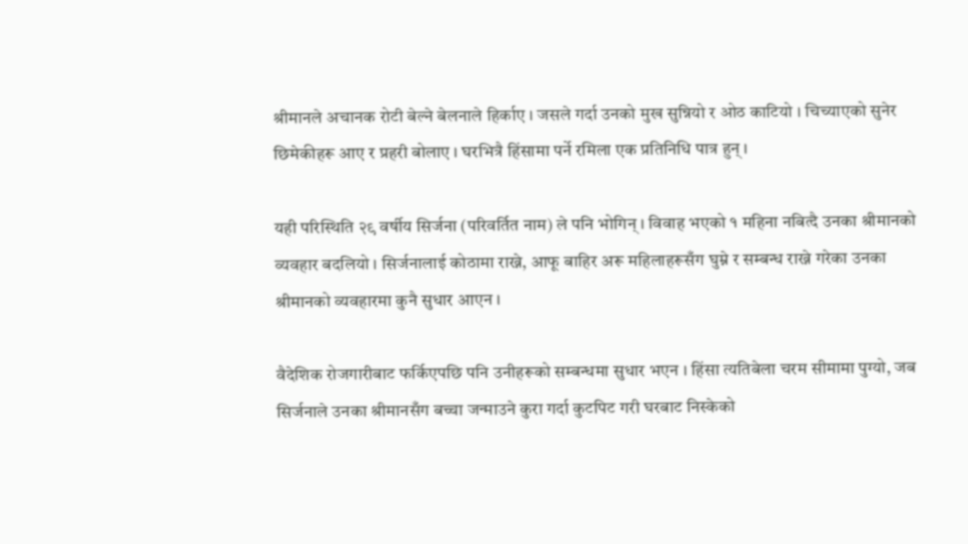श्रीमानले अचानक रोटी बेल्ने बेलनाले हिर्काए । जसले गर्दा उनको मुख सुन्नियो र ओठ काटियो । चिच्याएको सुनेर छिमेकीहरू आए र प्रहरी बोलाए । घरभित्रै हिंसामा पर्ने रमिला एक प्रतिनिधि पात्र हुन् ।

यही परिस्थिति २९ वर्षीय सिर्जना (परिवर्तित नाम) ले पनि भोगिन् । विवाह भएको १ महिना नबित्दै उनका श्रीमानको व्यवहार बदलियो । सिर्जनालाई कोठामा राख्ने, आफू बाहिर अरू महिलाहरूसँग घुम्ने र सम्बन्ध राख्ने गरेका उनका श्रीमानको व्यवहारमा कुनै सुधार आएन ।

वैदेशिक रोजगारीबाट फर्किएपछि पनि उनीहरूको सम्बन्धमा सुधार भएन । हिंसा त्यतिबेला चरम सीमामा पुग्यो, जब सिर्जनाले उनका श्रीमानसँग बच्चा जन्माउने कुरा गर्दा कुटपिट गरी घरबाट निस्केको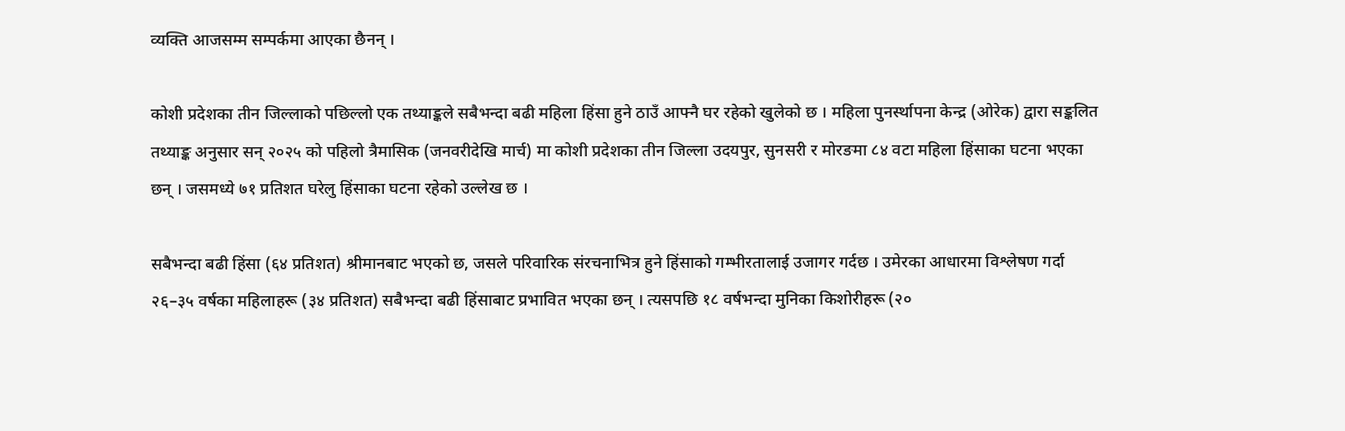व्यक्ति आजसम्म सम्पर्कमा आएका छैनन् ।

कोशी प्रदेशका तीन जिल्लाको पछिल्लो एक तथ्याङ्कले सबैभन्दा बढी महिला हिंसा हुने ठाउँ आफ्नै घर रहेको खुलेको छ । महिला पुनर्स्थापना केन्द्र (ओरेक) द्वारा सङ्कलित तथ्याङ्क अनुसार सन् २०२५ को पहिलो त्रैमासिक (जनवरीदेखि मार्च) मा कोशी प्रदेशका तीन जिल्ला उदयपुर, सुनसरी र मोरङमा ८४ वटा महिला हिंसाका घटना भएका छन् । जसमध्ये ७१ प्रतिशत घरेलु हिंसाका घटना रहेको उल्लेख छ ।

सबैभन्दा बढी हिंसा (६४ प्रतिशत) श्रीमानबाट भएको छ, जसले परिवारिक संरचनाभित्र हुने हिंसाको गम्भीरतालाई उजागर गर्दछ । उमेरका आधारमा विश्लेषण गर्दा २६–३५ वर्षका महिलाहरू (३४ प्रतिशत) सबैभन्दा बढी हिंसाबाट प्रभावित भएका छन् । त्यसपछि १८ वर्षभन्दा मुनिका किशोरीहरू (२०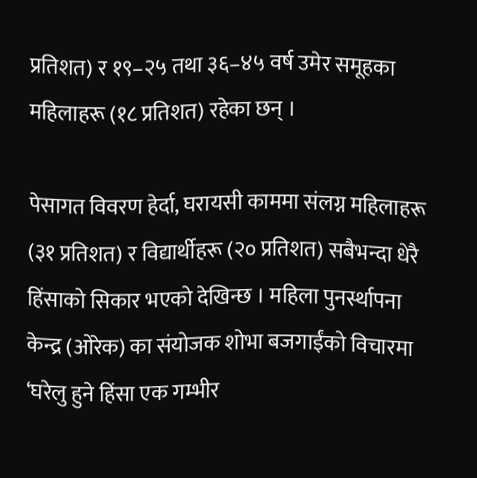प्रतिशत) र १९–२५ तथा ३६–४५ वर्ष उमेर समूहका महिलाहरू (१८ प्रतिशत) रहेका छन् ।

पेसागत विवरण हेर्दा, घरायसी काममा संलग्न महिलाहरू (३१ प्रतिशत) र विद्यार्थीहरू (२० प्रतिशत) सबैभन्दा धेरै हिंसाको सिकार भएको देखिन्छ । महिला पुनर्स्थापना केन्द्र (ओरेक) का संयोजक शोभा बजगाईंको विचारमा ‘घरेलु हुने हिंसा एक गम्भीर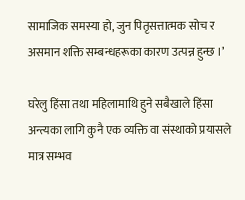सामाजिक समस्या हो, जुन पितृसत्तात्मक सोच र असमान शक्ति सम्बन्धहरूका कारण उत्पन्न हुन्छ ।’

घरेलु हिंसा तथा महिलामाथि हुने सबैखाले हिंसा अन्त्यका लागि कुनै एक व्यक्ति वा संस्थाको प्रयासले मात्र सम्भव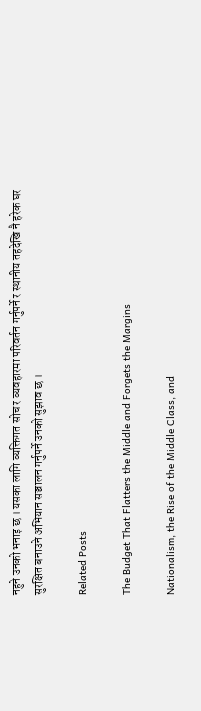नहुने उनको भनाइ छ । यसका लागि व्यक्तिगत सोच र व्यवहारमा परिवर्तन गर्नुपर्ने र स्थानीय तहदेखि नै हरेक घर सुरक्षित बनाउने अभियान सञ्चालन गर्नुपर्ने उनको सुझाव छ ।

Related Posts

The Budget That Flatters the Middle and Forgets the Margins

Nationalism, the Rise of the Middle Class, and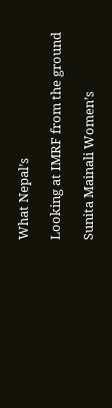What Nepal’s

Looking at IMRF from the ground

Sunita Mainali Women’s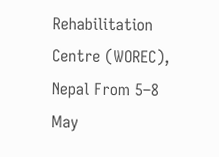Rehabilitation Centre (WOREC), Nepal From 5–8 May